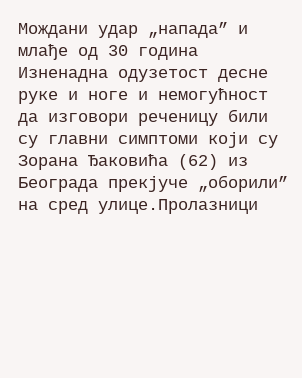Мождани удар „напада” и млађе од 30 година
Изненадна одузетост десне руке и ноге и немогућност да изговори реченицу били су главни симптоми који су Зорана Ђаковића (62) из Београда прекјуче „оборили” на сред улице.Пролазници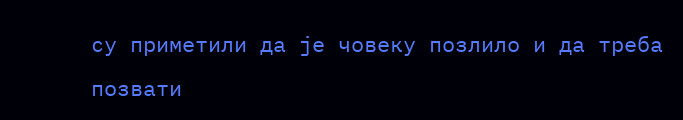су приметили да је човеку позлило и да треба позвати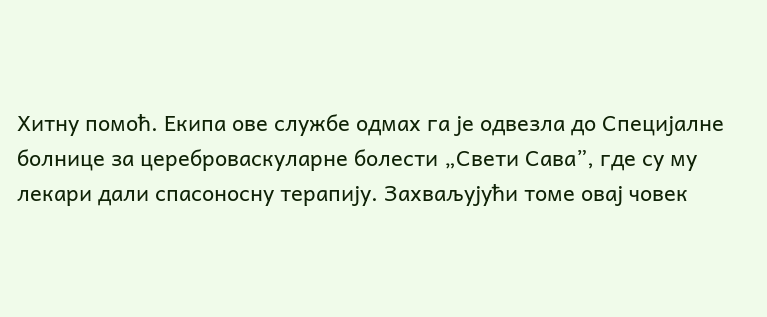Хитну помоћ. Екипа ове службе одмах га је одвезла до Специјалне болнице за цереброваскуларне болести „Свети Сава”, где су му лекари дали спасоносну терапију. Захваљујући томе овај човек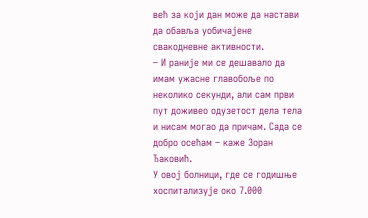већ за који дан може да настави да обавља уобичајене свакодневне активности.
– И раније ми се дешавало да имам ужасне главобоље по неколико секунди, али сам први пут доживео одузетост дела тела и нисам могао да причам. Сада се добро осећам – каже Зоран Ђаковић.
У овој болници, где се годишње хоспитализује око 7.000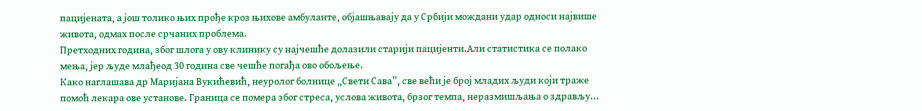пацијената, а још толико њих прође кроз њихове амбуланте, објашњавају да у Србији мождани удар односи највише живота, одмах после срчаних проблема.
Претходних година, због шлога у ову клинику су најчешће долазили старији пацијенти.Али статистика се полако мења, јер људе млађеод 30 година све чешће погађа ово обољење.
Како наглашава др Маријана Вукићевић, неуролог болнице „Свети Сава”, све већи је број младих људи који траже помоћ лекара ове установе. Граница се помера због стреса, услова живота, брзог темпа, неразмишљања о здрављу...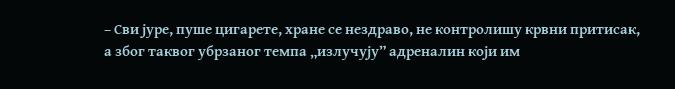– Сви јуре, пуше цигарете, хране се нездраво, не контролишу крвни притисак, а због таквог убрзаног темпа „излучују” адреналин који им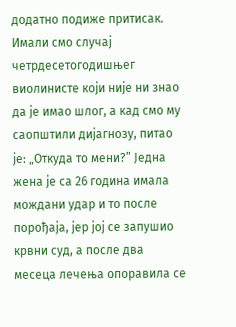додатно подиже притисак. Имали смо случај четрдесетогодишњег виолинисте који није ни знао да је имао шлог, а кад смо му саопштили дијагнозу, питао је: „Откуда то мени?” Једна жена је са 26 година имала мождани удар и то после порођаја, јер јој се запушио крвни суд, а после два месеца лечења опоравила се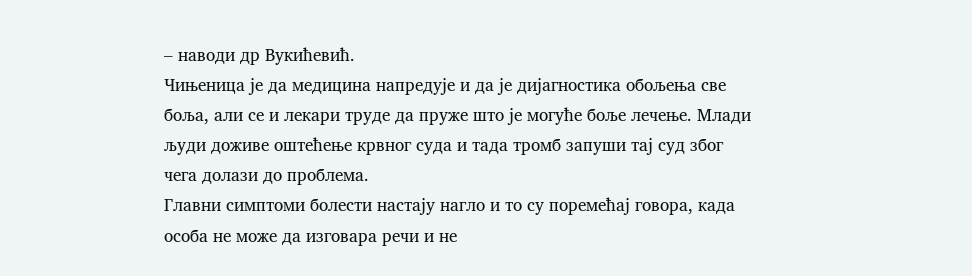– наводи др Вукићевић.
Чињеница је да медицина напредује и да је дијагностика обољења све боља, али се и лекари труде да пруже што је могуће боље лечење. Млади људи доживе оштећење крвног суда и тада тромб запуши тај суд због чега долази до проблема.
Главни симптоми болести настају нагло и то су поремећај говора, када особа не може да изговара речи и не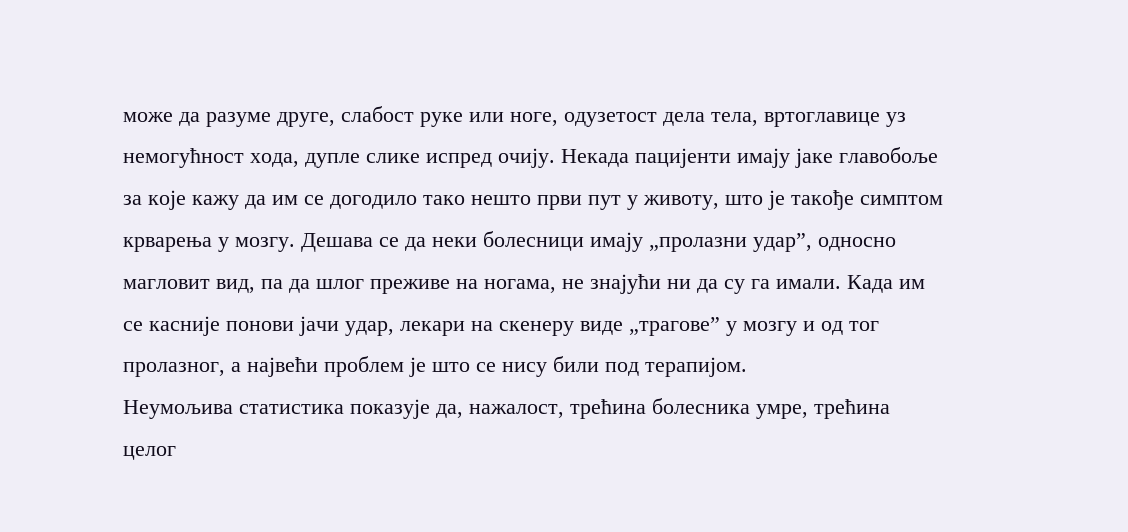може да разуме друге, слабост руке или ноге, одузетост дела тела, вртоглавице уз немогућност хода, дупле слике испред очију. Некада пацијенти имају јаке главобоље за које кажу да им се догодило тако нешто први пут у животу, што је такође симптом крварења у мозгу. Дешава се да неки болесници имају „пролазни удар”, односно магловит вид, па да шлог преживе на ногама, не знајући ни да су га имали. Када им се касније понови јачи удар, лекари на скенеру виде „трагове” у мозгу и од тог пролазног, а највећи проблем је што се нису били под терапијом.
Неумољива статистика показује да, нажалост, трећина болесника умре, трећина целог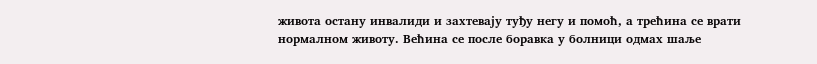живота остану инвалиди и захтевају туђу негу и помоћ, а трећина се врати нормалном животу. Већина се после боравка у болници одмах шаље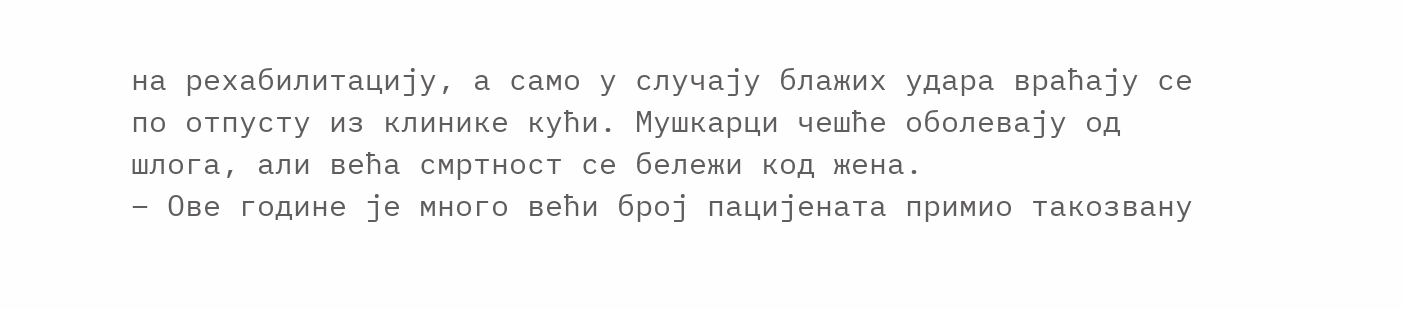на рехабилитацију, а само у случају блажих удара враћају се по отпусту из клинике кући. Мушкарци чешће оболевају од шлога, али већа смртност се бележи код жена.
– Ове године је много већи број пацијената примио такозвану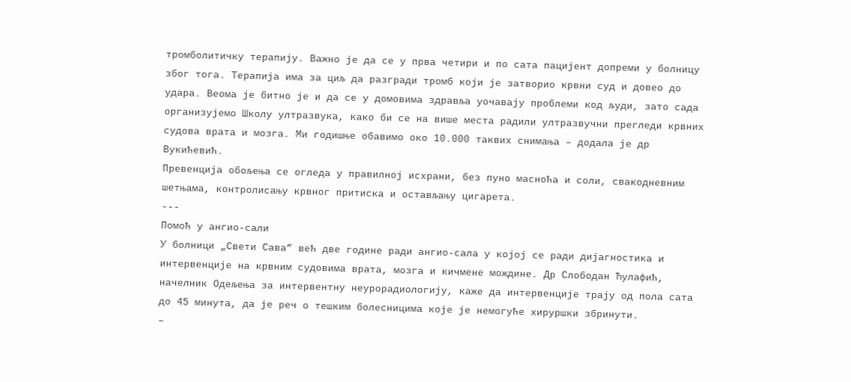тромболитичку терапију. Важно је да се у прва четири и по сата пацијент допреми у болницу због тога. Терапија има за циљ да разгради тромб који је затворио крвни суд и довео до удара. Веома је битно је и да се у домовима здравља уочавају проблеми код људи, зато сада организујемо Школу ултразвука, како би се на више места радили ултразвучни прегледи крвних судова врата и мозга. Ми годишње обавимо око 10.000 таквих снимања – додала је др Вукићевић.
Превенција обољења се огледа у правилној исхрани, без пуно масноћа и соли, свакодневним шетњама, контролисању крвног притиска и остављању цигарета.
---
Помоћ у ангио-сали
У болници „Свети Сава” већ две године ради ангио-сала у којој се ради дијагностика и интервенције на крвним судовима врата, мозга и кичмене мождине. Др Слободан Ћулафић, начелник Одељења за интервентну неурорадиологију, каже да интервенције трају од пола сата до 45 минута, да је реч о тешким болесницима које је немогуће хируршки збринути.
–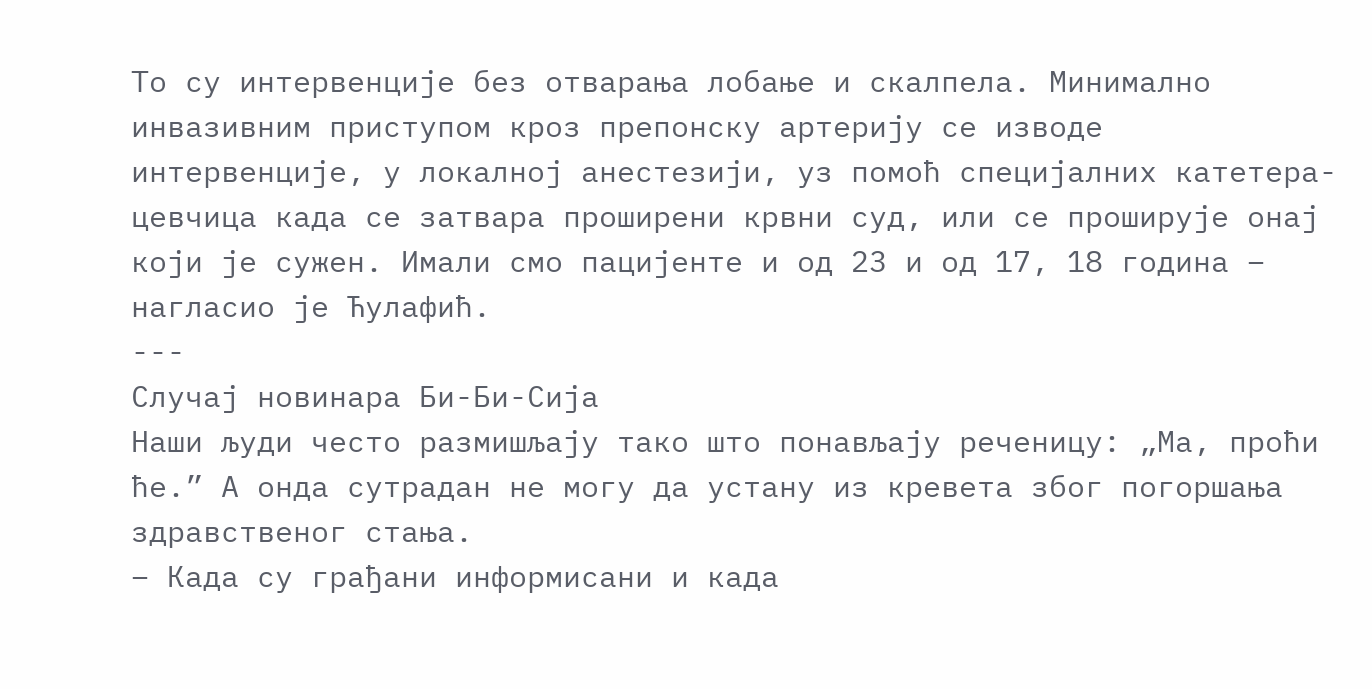То су интервенције без отварања лобање и скалпела. Минимално инвазивним приступом кроз препонску артерију се изводе интервенције, у локалној анестезији, уз помоћ специјалних катетера-цевчица када се затвара проширени крвни суд, или се проширује онај који је сужен. Имали смо пацијенте и од 23 и од 17, 18 година – нагласио је Ћулафић.
---
Случај новинара Би-Би-Сија
Наши људи често размишљају тако што понављају реченицу: „Ма, проћи ће.” А онда сутрадан не могу да устану из кревета због погоршања здравственог стања.
– Када су грађани информисани и када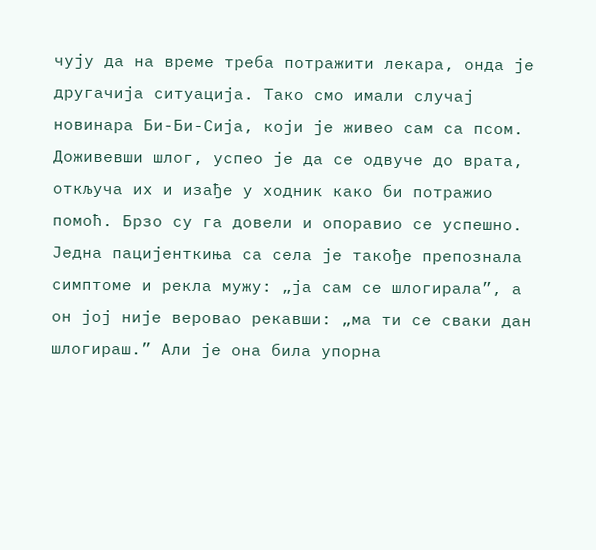чују да на време треба потражити лекара, онда је другачија ситуација. Тако смо имали случај новинара Би-Би-Сија, који је живео сам са псом. Доживевши шлог, успео је да се одвуче до врата, откључа их и изађе у ходник како би потражио помоћ. Брзо су га довели и опоравио се успешно. Једна пацијенткиња са села је такође препознала симптоме и рекла мужу: „ја сам се шлогирала”, а он јој није веровао рекавши: „ма ти се сваки дан шлогираш.” Али је она била упорна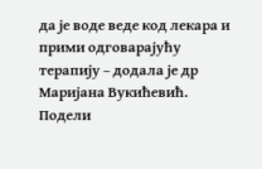да је воде веде код лекара и прими одговарајућу терапију – додала је др Маријана Вукићевић.
Подели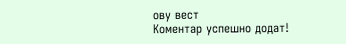ову вест
Комeнтар успeшно додат!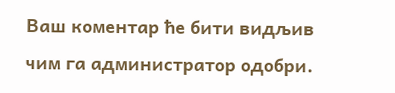Ваш комeнтар ћe бити видљив чим га администратор одобри.